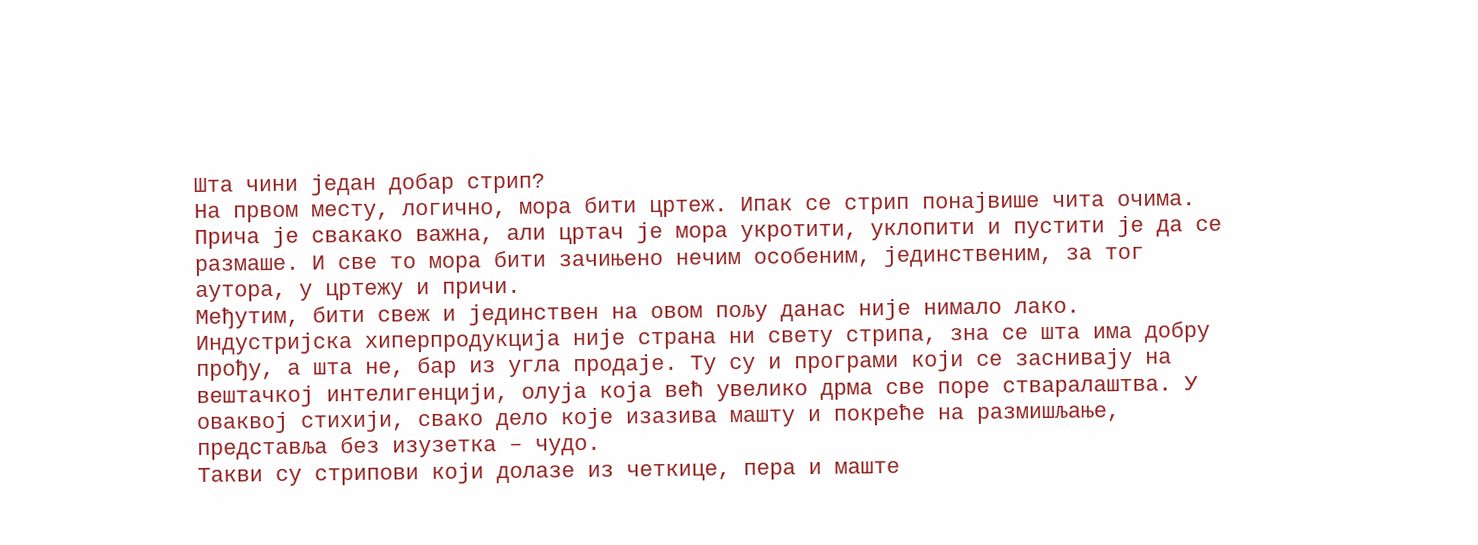Шта чини један добар стрип?
На првом месту, логично, мора бити цртеж. Ипак се стрип понајвише чита очима. Прича је свакако важна, али цртач је мора укротити, уклопити и пустити је да се размаше. И све то мора бити зачињено нечим особеним, јединственим, за тог аутора, у цртежу и причи.
Међутим, бити свеж и јединствен на овом пољу данас није нимало лако. Индустријска хиперпродукција није страна ни свету стрипа, зна се шта има добру прођу, а шта не, бар из угла продаје. Ту су и програми који се заснивају на вештачкој интелигенцији, олуја која већ увелико дрма све поре стваралаштва. У оваквој стихији, свако дело које изазива машту и покреће на размишљање, представља без изузетка – чудо.
Такви су стрипови који долазе из четкице, пера и маште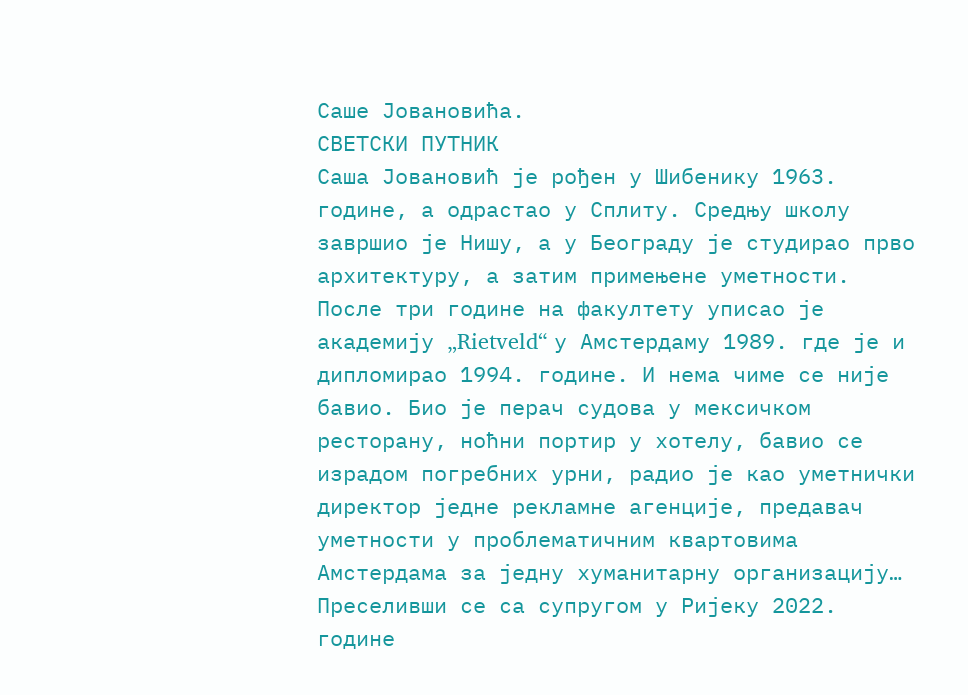Саше Јовановића.
СВЕТСКИ ПУТНИК
Саша Јовановић је рођен у Шибенику 1963. године, а одрастао у Сплиту. Средњу школу завршио је Нишу, а у Београду је студирао прво архитектуру, а затим примењене уметности. После три године на факултету уписао је академију „Rietveld“ у Амстердаму 1989. где је и дипломирао 1994. године. И нема чиме се није бавио. Био је перач судова у мексичком ресторану, ноћни портир у хотелу, бавио се израдом погребних урни, радио је као уметнички директор једне рекламне агенције, предавач уметности у проблематичним квартовима Амстердама за једну хуманитарну организацију… Преселивши се са супругом у Ријеку 2022. године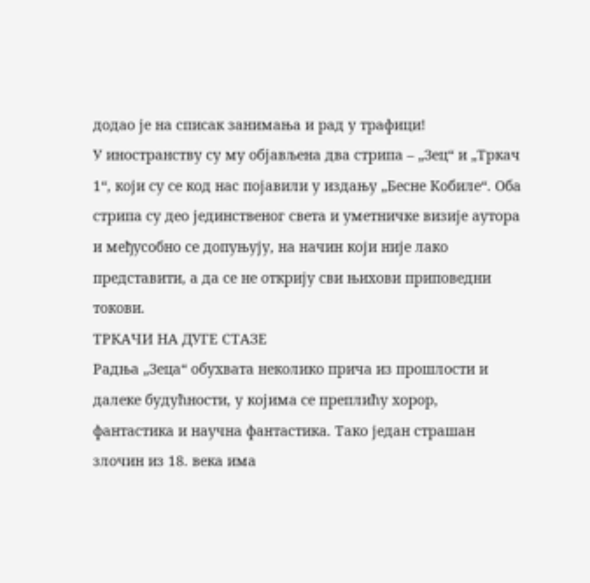додао је на списак занимања и рад у трафици!
У иностранству су му објављена два стрипа – „Зец“ и „Тркач 1“, који су се код нас појавили у издању „Бесне Кобиле“. Оба стрипа су део јединственог света и уметничке визије аутора и међусобно се допуњују, на начин који није лако представити, а да се не открију сви њихови приповедни токови.
ТРКАЧИ НА ДУГЕ СТАЗЕ
Радња „Зеца“ обухвата неколико прича из прошлости и далеке будућности, у којима се преплићу хорор, фантастика и научна фантастика. Тако један страшан злочин из 18. века има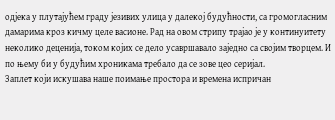одјека у плутајућем граду језивих улица у далекој будућности, са громогласним дамарима кроз кичму целе васионе. Рад на овом стрипу трајао је у континуитету неколико деценија, током којих се дело усавршавало заједно са својим творцем. И по њему би у будућим хроникама требало да се зове цео серијал.
Заплет који искушава наше поимање простора и времена испричан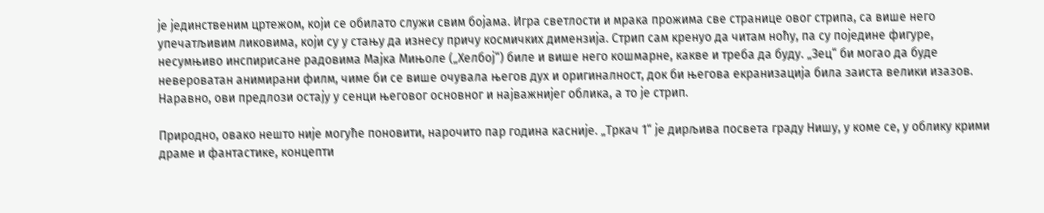је јединственим цртежом, који се обилато служи свим бојама. Игра светлости и мрака прожима све странице овог стрипа, са више него упечатљивим ликовима, који су у стању да изнесу причу космичких димензија. Стрип сам кренуо да читам ноћу, па су поједине фигуре, несумњиво инспирисане радовима Мајка Мињоле („Хелбој“) биле и више него кошмарне, какве и треба да буду. „Зец“ би могао да буде невероватан анимирани филм, чиме би се више очувала његов дух и оригиналност, док би његова екранизација била заиста велики изазов. Наравно, ови предлози остају у сенци његовог основног и најважнијег облика, а то је стрип.

Природно, овако нешто није могуће поновити, нарочито пар година касније. „Тркач 1“ је дирљива посвета граду Нишу, у коме се, у облику крими драме и фантастике, концепти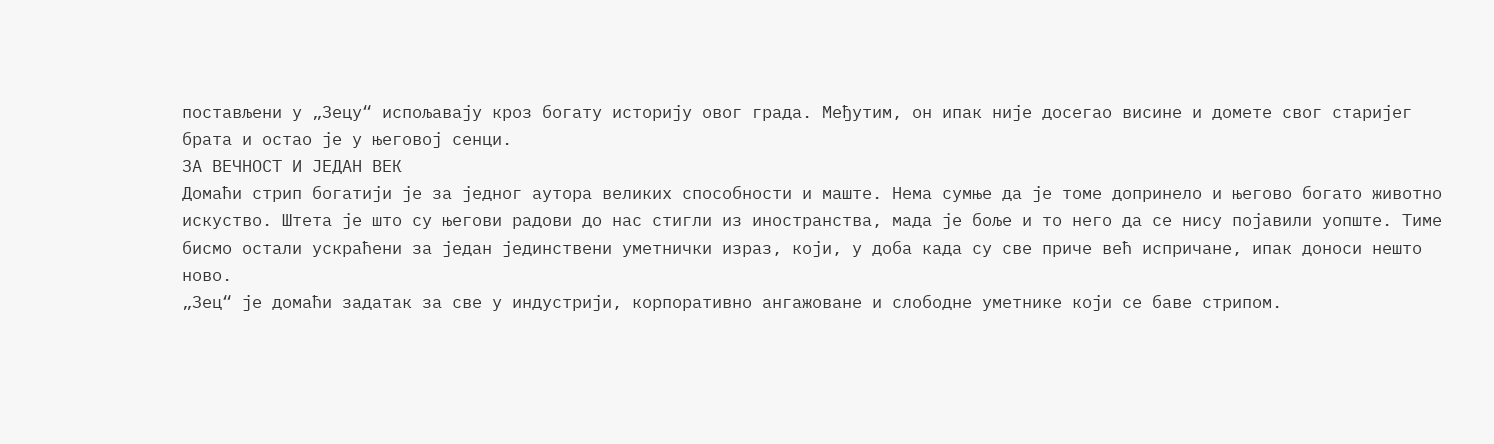постављени у „Зецу“ испољавају кроз богату историју овог града. Међутим, он ипак није досегао висине и домете свог старијег брата и остао је у његовој сенци.
ЗА ВЕЧНОСТ И ЈЕДАН ВЕК
Домаћи стрип богатији је за једног аутора великих способности и маште. Нема сумње да је томе допринело и његово богато животно искуство. Штета је што су његови радови до нас стигли из иностранства, мада је боље и то него да се нису појавили уопште. Тиме бисмо остали ускраћени за један јединствени уметнички израз, који, у доба када су све приче већ испричане, ипак доноси нешто ново.
„Зец“ је домаћи задатак за све у индустрији, корпоративно ангажоване и слободне уметнике који се баве стрипом.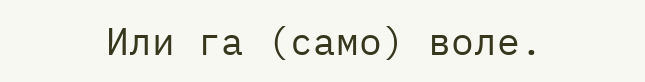Или га (само) воле.